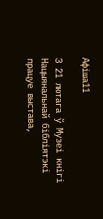Афіша11

З 21 лютага ў Музеі кнігі Нацыянальнай бібліятэкі працуе выстава,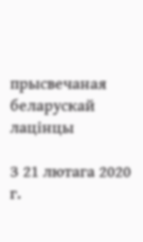прысвечаная беларускай лацінцы

З 21 лютага 2020 г.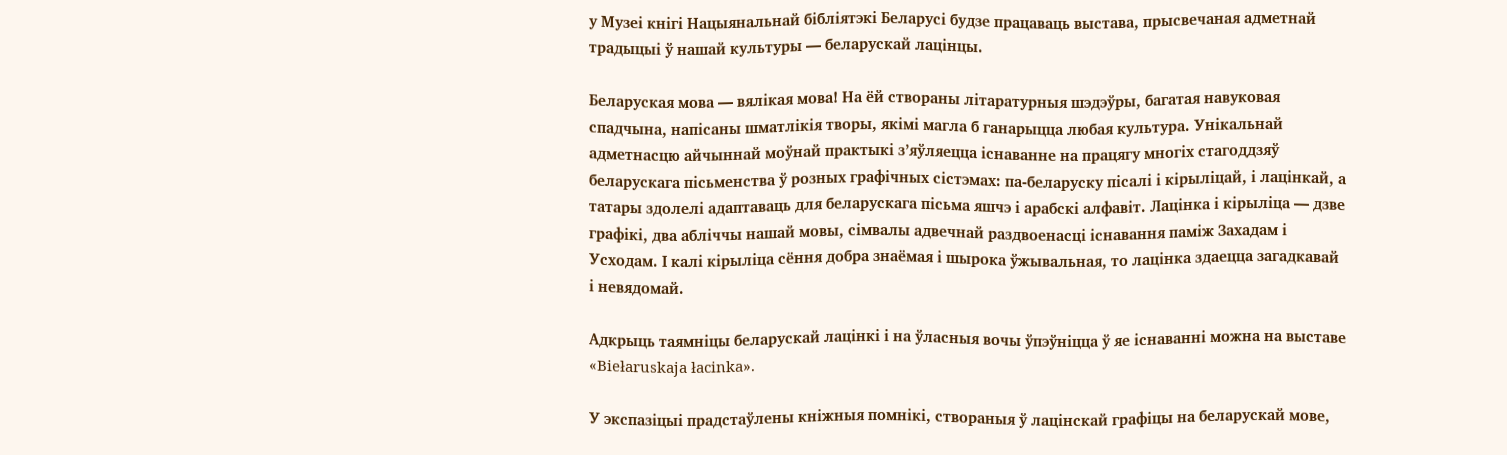у Музеі кнігі Нацыянальнай бібліятэкі Беларусі будзе працаваць выстава, прысвечаная адметнай традыцыі ў нашай культуры — беларускай лацінцы.

Беларуская мова — вялікая мова! На ёй створаны літаратурныя шэдэўры, багатая навуковая спадчына, напісаны шматлікія творы, якімі магла б ганарыцца любая культура. Унікальнай адметнасцю айчыннай моўнай практыкі з’яўляецца існаванне на працягу многіх стагоддзяў беларускага пісьменства ў розных графічных сістэмах: па-беларуску пісалі і кірыліцай, і лацінкай, а татары здолелі адаптаваць для беларускага пісьма яшчэ і арабскі алфавіт. Лацінка і кірыліца — дзве графікі, два абліччы нашай мовы, сімвалы адвечнай раздвоенасці існавання паміж Захадам і Усходам. І калі кірыліца сёння добра знаёмая і шырока ўжывальная, то лацінка здаецца загадкавай і невядомай.

Адкрыць таямніцы беларускай лацінкі і на ўласныя вочы ўпэўніцца ў яе існаванні можна на выставе «Biełaruskaja łacinka».

У экспазіцыі прадстаўлены кніжныя помнікі, створаныя ў лацінскай графіцы на беларускай мове,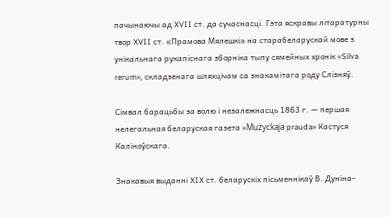пачынаючы ад XVII ст. да сучаснасці. Гэта яскравы літаратурны твор XVII ст. «Прамова Мялешкі» на старабеларускай мове з унікальнага рукапіснага зборніка тыпу сямейных хронік «Silva rerum», складзенага шляхцічам са знакамітага роду Слізняў.

Сімвал барацьбы за волю і незалежнасць 1863 г. — першая нелегальная беларуская газета «Mużyckaja prauda» Кастуся Каліноўскага.

Знакавыя выданні XIX ст. беларускіх пісьменнікаў В. Дуніна-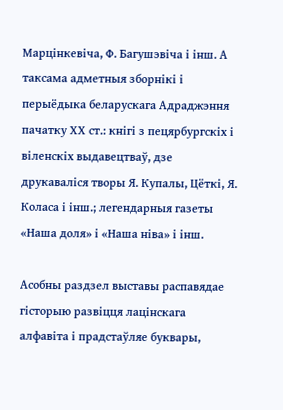Марцінкевіча, Ф. Багушэвіча і інш. А таксама адметныя зборнікі і перыёдыка беларускага Адраджэння пачатку ХХ ст.: кнігі з пецярбургскіх і віленскіх выдавецтваў, дзе друкаваліся творы Я. Купалы, Цёткі, Я. Коласа і інш.; легендарныя газеты «Наша доля» і «Наша ніва» і інш.

Асобны раздзел выставы распавядае гісторыю развіцця лацінскага алфавіта і прадстаўляе буквары,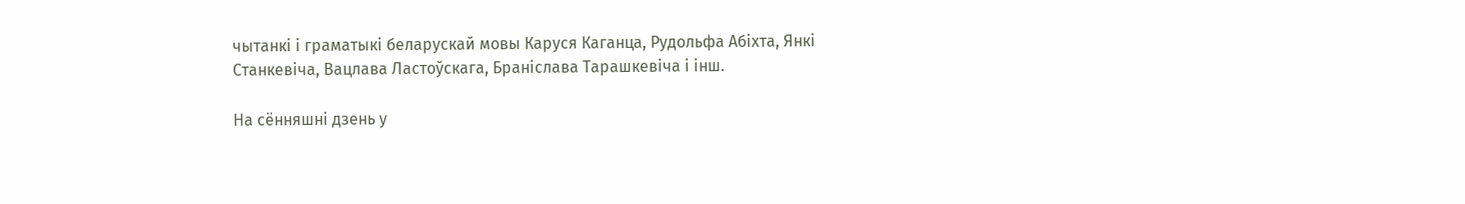чытанкі і граматыкі беларускай мовы Каруся Каганца, Рудольфа Абіхта, Янкі Станкевіча, Вацлава Ластоўскага, Браніслава Тарашкевіча і інш.

На сённяшні дзень у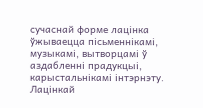сучаснай форме лацінка ўжываецца пісьменнікамі, музыкамі, вытворцамі ў аздабленні прадукцыі, карыстальнікамі інтэрнэту. Лацінкай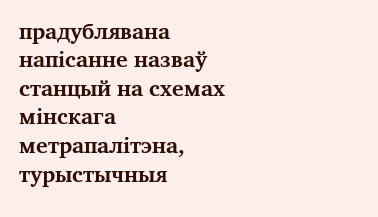прадублявана напісанне назваў станцый на схемах мінскага метрапалітэна, турыстычныя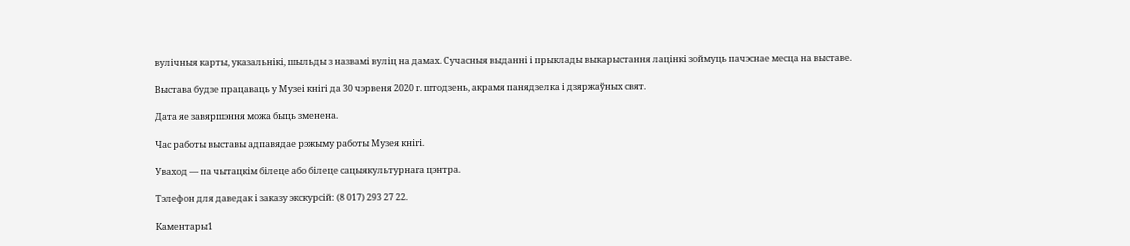вулічныя карты, указальнікі, шыльды з назвамі вуліц на дамах. Сучасныя выданні і прыклады выкарыстання лацінкі зоймуць пачэснае месца на выставе.

Выстава будзе працаваць у Музеі кнігі да 30 чэрвеня 2020 г. штодзень, акрамя панядзелка і дзяржаўных свят.

Дата яе завяршэння можа быць зменена.

Час работы выставы адпавядае рэжыму работы Музея кнігі.

Уваход — па чытацкім білеце або білеце сацыякультурнага цэнтра.

Тэлефон для даведак і заказу экскурсій: (8 017) 293 27 22.

Каментары1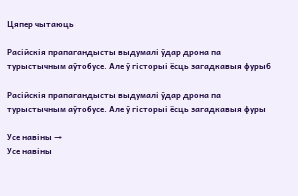Цяпер чытаюць

Расійскія прапагандысты выдумалі ўдар дрона па турыстычным аўтобусе. Але ў гісторыі ёсць загадкавыя фуры6

Расійскія прапагандысты выдумалі ўдар дрона па турыстычным аўтобусе. Але ў гісторыі ёсць загадкавыя фуры

Усе навіны →
Усе навіны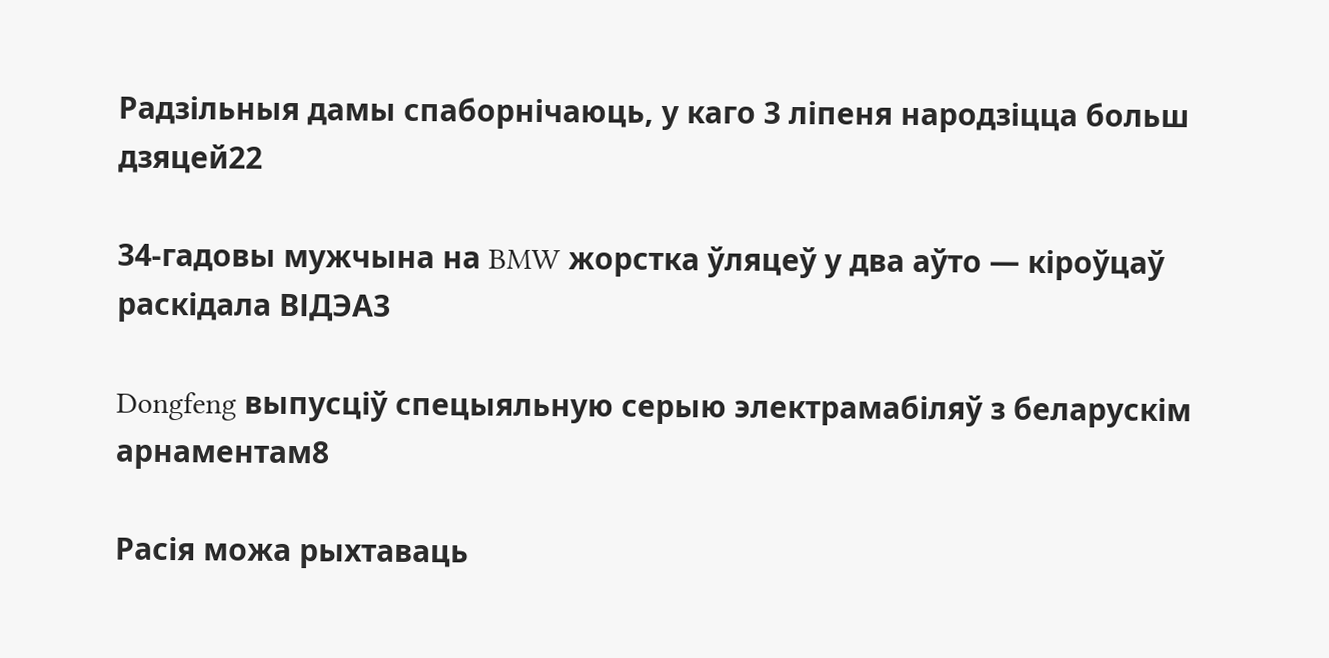Радзільныя дамы спаборнічаюць, у каго 3 ліпеня народзіцца больш дзяцей22

34‑гадовы мужчына на BMW жорстка ўляцеў у два аўто — кіроўцаў раскідала ВІДЭА3

Dongfeng выпусціў спецыяльную серыю электрамабіляў з беларускім арнаментам8

Расія можа рыхтаваць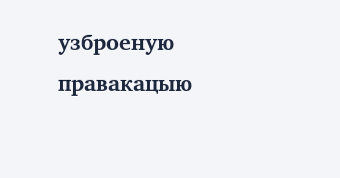узброеную правакацыю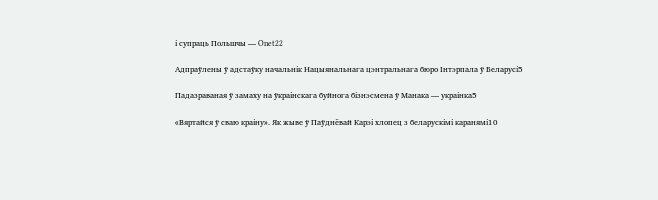і супраць Польшчы — Onet22

Адпраўлены ў адстаўку начальнік Нацыянальнага цэнтральнага бюро Інтэрпала ў Беларусі5

Падазраваная ў замаху на ўкраінскага буйнога бізнэсмена ў Манака — украінка5

«Вяртайся ў сваю краіну». Як жыве ў Паўднёвай Карэі хлопец з беларускімі каранямі10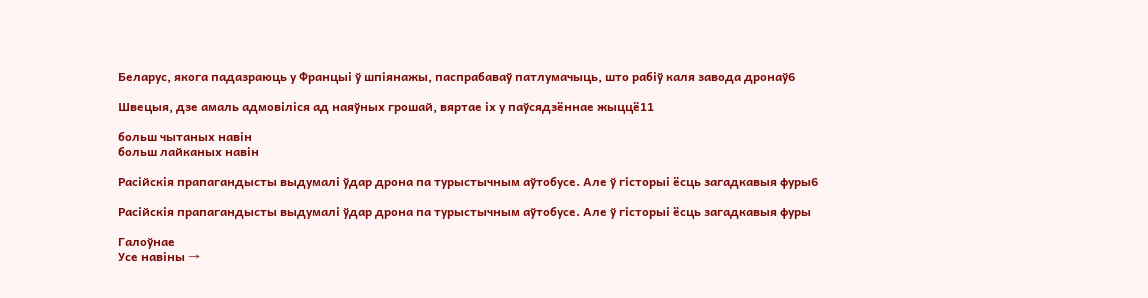Беларус, якога падазраюць у Францыі ў шпіянажы, паспрабаваў патлумачыць, што рабіў каля завода дронаў6

Швецыя, дзе амаль адмовіліся ад наяўных грошай, вяртае іх у паўсядзённае жыццё11

больш чытаных навін
больш лайканых навін

Расійскія прапагандысты выдумалі ўдар дрона па турыстычным аўтобусе. Але ў гісторыі ёсць загадкавыя фуры6

Расійскія прапагандысты выдумалі ўдар дрона па турыстычным аўтобусе. Але ў гісторыі ёсць загадкавыя фуры

Галоўнае
Усе навіны →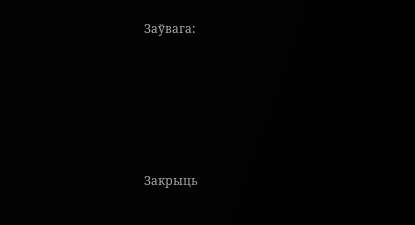Заўвага:









Закрыць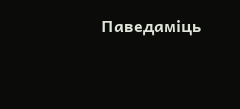Паведаміць